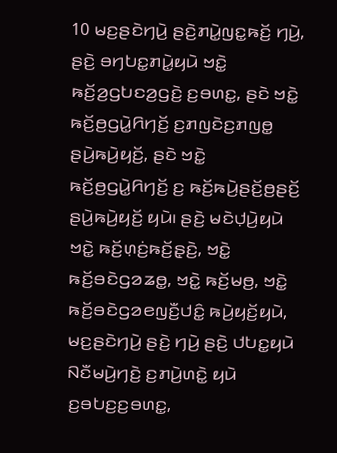10 ꤗꤢ꤬ꤔꤢꤧꤚꤣꤧ꤬ ꤔꤢꤧ꤬ꤊꤣꤧ꤭ꤜꤢ꤭ꤒꤢꤩ꤬ ꤚꤣꤧ꤬, ꤔꤢꤧ꤬ ꤋꤚꤝꤢ꤭ꤊꤣꤧ꤭ꤟꤣꤧ ꤠꤢꤧ꤭ ꤒꤢꤩ꤬ꤤ꤬ꤞꤝꤢꤤ꤬ꤞꤢꤧ꤬ ꤢ꤬ꤋꤛꤢ꤭, ꤔꤢꤧ ꤠꤢꤧ꤭ ꤒꤢꤩ꤬ꤥ꤬ꤞꤣꤧ꤭ꤖꤚꤢꤩ꤬ ꤢ꤬ꤊꤜꤢꤧꤢ꤬ꤊꤜꤥ꤭ ꤔꤣꤧ꤬ꤒꤣꤧ꤬ꤟꤢꤩ꤬, ꤔꤢꤧ ꤠꤢꤧ꤭ ꤒꤢꤩ꤬ꤥ꤬ꤞꤣꤧ꤭ꤖꤚꤢꤩ꤬ ꤢ꤬ ꤒꤢꤩ꤬ꤒꤣꤧ꤬ꤔꤢꤩ꤬ꤥ꤬ꤔꤢꤩ꤬ ꤔꤣꤧ꤬ꤒꤣꤧ꤬ꤟꤢꤩ꤬ ꤟꤣꤧ꤯ ꤔꤢꤧ꤬ ꤗꤢꤧꤓ꤫ꤣꤧ꤬ꤟꤣꤧ ꤠꤢꤧ꤭ ꤒꤢꤩ꤬ꤛ꤫ꤢꤦ꤬ꤒꤢꤩ꤬ꤔ꤫ꤢꤧ꤬, ꤠꤢꤧ꤭ ꤒꤢꤩ꤬ꤋꤢꤧꤞꤤꤘꤥ꤭, ꤠꤢꤧ꤭ ꤒꤢꤩ꤬ꤗꤥ꤬, ꤠꤢꤧ꤭ ꤒꤢꤩ꤬ꤋꤢꤧꤞꤤꤕꤜꤢꤪ꤬ꤓꤢꤨ꤭ ꤒꤣꤧ꤬ꤟꤢꤩ꤬ꤟꤣꤧ,
ꤗꤢ꤬ꤔꤢꤧꤚꤣꤧ꤬ ꤔꤢꤧ꤬ ꤚꤣꤧ꤬ ꤔꤢꤧ꤬ ꤓꤝꤢ꤭ꤟꤣꤧ ꤡꤢꤪꤗꤣꤧ꤬ꤚꤢꤧ꤬ ꤢ꤬ꤊꤣꤧ꤬ꤛꤢꤧ꤭ ꤟꤣꤧ ꤢ꤬ꤋꤝꤢ꤬ꤢ꤬ꤋꤛꤢ꤭,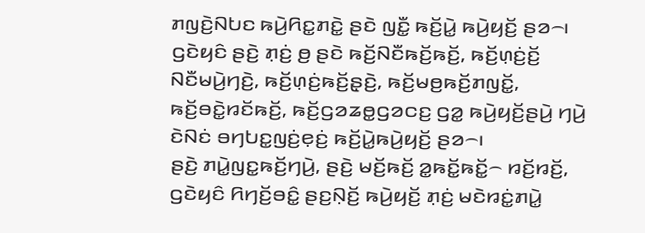ꤊꤜꤢꤧ꤬ꤡꤝꤢ ꤒꤣꤧ꤬ꤖꤢ꤭ꤊꤢꤧ꤭ ꤔꤢꤧ ꤜꤢꤪ꤭ ꤒꤢꤩ꤬ꤣꤧ꤭ ꤒꤣꤧ꤬ꤟꤢꤩ꤬ ꤔꤤ꤮꤯ ꤞꤢꤧꤟꤢꤨ ꤔꤢꤧ꤬ ꤊ꤫ꤢꤦ꤬ ꤥ꤬ ꤔꤢꤧ ꤒꤢꤩ꤬ꤡꤢꤪꤒꤢꤩ꤬ꤒꤢꤩ꤬, ꤒꤢꤩ꤬ꤛ꤫ꤢꤦ꤬ꤢꤩ꤬ ꤡꤢꤪꤗꤣꤧ꤬ꤚꤢꤧ꤬, ꤒꤢꤩ꤬ꤛ꤫ꤢꤦ꤬ꤒꤢꤩ꤬ꤔ꤫ꤢꤧ꤬, ꤒꤢꤩ꤬ꤗꤥ꤬ꤒꤢꤩ꤬ꤊꤜꤢꤩ꤭, ꤒꤢꤩ꤬ꤋꤢꤧ꤭ꤙꤢꤩꤒꤢꤩ꤬, ꤒꤢꤩ꤬ꤞꤤꤘꤥ꤭ꤞꤤꤍꤢ꤬ ꤞꤤ꤭ ꤒꤣꤧ꤬ꤟꤢꤩ꤬ꤔꤣꤧ꤬ ꤚꤣꤧ꤬ ꤢꤧꤡꤢꤦ ꤋꤚꤝꤢ꤭ꤜꤢꤦ꤬ꤕ꤫ꤢꤦ꤬ ꤒꤢꤩ꤬ꤣꤧ꤭ꤒꤣꤧ꤬ꤟꤢꤩ꤬ ꤔꤤ꤮꤯
ꤔꤢꤧ꤬ ꤊꤣꤧ꤭ꤜꤢ꤭ꤒꤢꤩ꤬ꤚꤣꤧ꤬, ꤔꤢꤧ꤬ ꤗꤢꤩ꤬ꤒꤢꤩ꤬ ꤤ꤭ꤒꤢꤩ꤭ꤒꤢꤩ꤭꤮ ꤙꤢꤩ꤬ꤙꤢꤩ꤬, ꤞꤢꤧꤟꤢꤨ ꤖꤚꤢꤩ꤬ꤋꤢꤨ꤭ ꤔꤢ꤬ꤡ꤫ꤢꤩ꤬ ꤒꤣꤧ꤬ꤟꤢꤩ꤬ ꤊ꤫ꤢꤦ꤬ ꤗꤢꤧꤙꤢꤦ꤭ꤊꤣꤧ꤭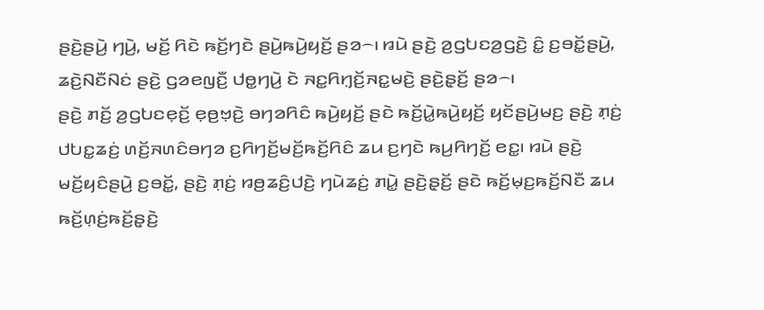ꤔꤢꤧ꤬ꤔꤣꤧ꤬ ꤚꤣꤧ꤬, ꤗꤢꤩ꤬ ꤖꤢꤧ ꤒꤢꤩ꤬ꤚꤢꤧ ꤔꤣꤧ꤬ꤒꤣꤧ꤬ꤟꤢꤩ꤬ ꤔꤤ꤮꤯ ꤙꤣꤧ ꤔꤢꤧ꤬ ꤤ꤬ꤞꤝꤢꤤ꤬ꤞꤢꤧ꤬ ꤢꤨ꤭ ꤢ꤬ꤋꤢꤩ꤭ꤔꤣꤧ꤬, ꤘꤢꤧ꤬ꤡꤢꤪꤡꤢꤦ ꤔꤢꤧ꤬ ꤞꤤꤕꤜꤢꤪ꤬ ꤓꤥ꤭ꤚꤣꤧ꤬ ꤢꤧ ꤏꤢ꤭ꤖꤚ꤫ꤢꤩ꤬ꤏꤢ꤭ꤗꤢꤧ꤬ ꤔꤢꤧ꤬ꤔ꤫ꤢꤩ꤬ ꤔꤤ꤮꤯
ꤔꤢꤧ꤬ ꤊꤢꤩ꤬ ꤤ꤬ꤞꤝꤢꤕ꤫ꤢꤩ꤬ ꤕ꤫ꤥ꤬ꤠ꤫ꤢꤧ꤬ ꤋꤚꤤꤖꤢꤨ ꤒꤣꤧ꤬ꤟꤢꤩ꤬ ꤔꤢꤧ ꤒꤢꤩ꤬ꤣꤧ꤭ꤒꤣꤧ꤬ꤟꤢꤩ꤬ ꤟꤢꤩꤔꤣꤧ꤬ꤗꤢ꤬ ꤔꤢꤧ꤬ ꤊ꤫ꤢꤦ꤬ ꤓꤝꤢ꤭ꤘꤢꤦ꤬ ꤛꤢꤩ꤬ꤏꤛꤢꤨꤋꤚꤤ ꤢ꤬ꤖꤚꤢꤩ꤬ꤗꤢꤩ꤬ꤒꤢꤩ꤬ꤖꤢꤨ ꤘꤣ ꤢ꤬ꤚꤢꤧ ꤒꤣ꤬ꤖꤚꤢꤩ꤬ ꤕꤢ꤭꤯ ꤙꤣꤧ ꤔꤢꤧ꤬ ꤗꤢꤩ꤬ꤟꤢꤨꤔꤣꤧ꤬ ꤢ꤬ꤋꤢꤩ꤭, ꤔꤢꤧ꤬ ꤊ꤫ꤢꤦ꤬ ꤙꤥ꤬ꤘꤢꤨ꤬ꤓꤢꤧ꤬ ꤚꤣꤧꤘꤢꤦ꤬ ꤊꤣꤧ꤭ ꤔꤢꤧ꤬ꤔ꤫ꤢꤩ꤬ ꤔꤢꤧ ꤒꤢꤩ꤬ꤗ꤫ꤢ꤬ꤒꤢꤩ꤬ꤡꤢꤪ ꤘꤣ ꤒꤢꤩ꤬ꤛ꤫ꤢꤦ꤬ꤒꤢꤩ꤬ꤔ꤫ꤢꤧ꤬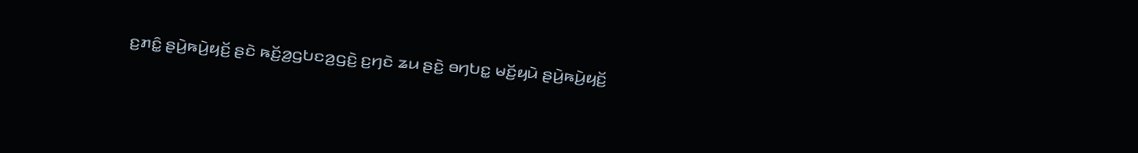ꤢ꤬ꤊꤢꤨ꤭ ꤔꤣꤧ꤬ꤒꤣꤧ꤬ꤟꤢꤩ꤬ ꤔꤢꤧ ꤒꤢꤩ꤬ꤤ꤬ꤞꤝꤢꤤ꤬ꤞꤢꤧ꤬ ꤢ꤬ꤚꤢꤧ ꤘꤣ ꤔꤢꤧ꤬ ꤋꤚꤝꤢ꤭ ꤗꤢꤩ꤬ꤟꤣꤧ ꤔꤣꤧ꤬ꤒꤣꤧ꤬ꤟꤢꤩ꤬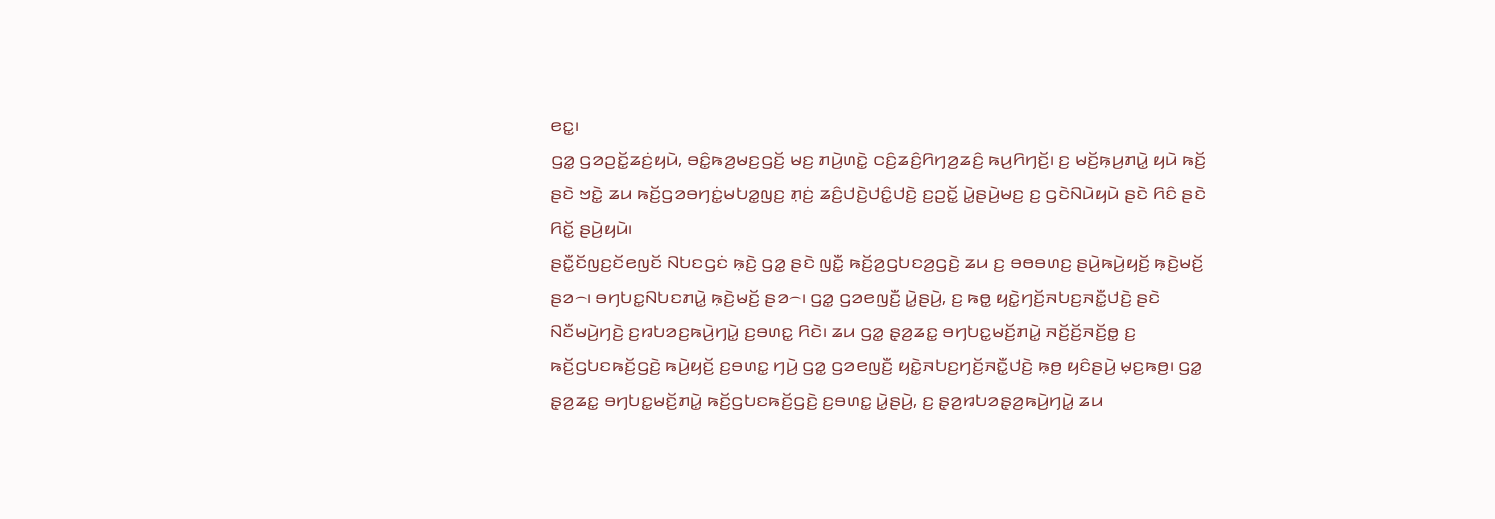ꤕꤢ꤭꤯
ꤞꤤ꤭ ꤞꤤꤑꤢꤩ꤭ꤘꤢꤦ꤬ꤟꤣꤧ, ꤋꤢꤨ꤭ꤒꤤ꤬ꤗꤢ꤬ꤞꤢꤩ꤬ ꤗꤢ꤬ ꤊꤣꤧ꤬ꤛꤢꤧ꤭ ꤍꤢꤨ꤬ꤘꤢꤨ꤬ꤖꤚꤤ꤬ꤘꤢꤨ꤬ ꤒꤣ꤬ꤖꤚꤢꤩ꤬꤯ ꤢ꤬ ꤗꤢꤩ꤬ꤒ꤫ꤣ꤬ꤊꤣꤧ꤭ ꤟꤣꤧ ꤒꤢꤩ꤬ ꤔꤢꤧ ꤠꤢꤧ꤭ ꤘꤣ ꤒꤢꤩ꤬ꤞꤤꤋꤚꤢꤦ꤭ꤗꤝꤤ꤭ꤜꤢ꤬ ꤊ꤫ꤢꤦ꤬ ꤘꤢꤨ꤬ꤓꤢꤧ꤬ꤓꤢꤨ꤭ꤓꤢꤧ꤬ ꤢ꤬ꤑꤢꤩ꤭ ꤣꤧ꤭ꤔꤣꤧ꤬ꤗꤢ꤬ ꤢ꤬ ꤞꤢꤧꤡꤣꤧꤟꤣꤧ ꤔꤢꤧ ꤖꤢꤨ ꤔꤢꤧ ꤖꤢꤩ꤭ ꤔꤣꤧ꤬ꤟꤣꤧ꤯
ꤔꤢꤪ꤭ꤢꤩꤜꤢ꤬ꤢꤩꤕꤜꤢꤩ ꤡꤝꤢꤞꤢꤦ ꤒ꤫ꤢꤧ꤬ ꤞꤤ꤭ ꤔꤢꤧ ꤜꤢꤪ꤭ ꤒꤢꤩ꤬ꤤ꤬ꤞꤝꤢꤤ꤬ꤞꤢꤧ꤬ ꤘꤣ ꤢ꤬ ꤋꤥꤋꤛꤢ꤬ ꤔꤣꤧ꤬ꤒꤣꤧ꤬ꤟꤢꤩ꤬ ꤒ꤫ꤢꤧ꤬ꤗꤢꤩ꤬ ꤔꤤ꤮꤯ ꤋꤚꤝꤢ꤭ꤡꤝꤢꤊꤣꤧ꤭ ꤒ꤫ꤢꤧ꤬ꤗꤢꤩ꤬ ꤔꤤ꤮꤯ ꤞꤤ꤭ ꤞꤤꤕꤜꤢꤪ꤬ ꤣꤧ꤭ꤔꤣꤧ꤬, ꤢ꤬ ꤒꤥ꤭ ꤟꤢꤧ꤭ꤚꤢꤩ꤬ꤏꤝꤢ꤬ꤏꤢꤪ꤭ꤓꤢꤧ꤬ ꤔꤢꤧ ꤡꤢꤪꤗꤣꤧ꤬ꤚꤢꤧ꤬ ꤢ꤬ꤙꤝꤤꤢ꤬ꤒꤣꤧ꤬ꤚꤣꤧ꤭ ꤢ꤬ꤋꤛꤢ꤭ ꤖꤢꤧ꤯ ꤘꤣ ꤞꤤ꤭ ꤔ꤫ꤤ꤬ꤘꤢ꤭ ꤋꤚꤝꤢ꤭ꤗꤢꤩ꤬ꤊꤣꤧ꤭ ꤏꤢꤩ꤬ꤢꤩ꤬ꤏꤢꤩ꤬ꤥ꤭ ꤢ꤬ ꤒꤢꤩ꤬ꤞꤝꤢꤒꤢꤩ꤬ꤞꤢꤧ꤬ ꤒꤣꤧ꤬ꤟꤢꤩ꤬ ꤢ꤬ꤋꤛꤢ꤭ ꤚꤣꤧ꤬ ꤞꤤ꤭ ꤞꤤꤕꤜꤢꤪ꤬ ꤟꤢꤧ꤭ꤏꤝꤢ꤬ꤚꤢꤩ꤬ꤏꤢꤪ꤭ꤓꤢꤧ꤬ ꤒ꤫ꤥ꤬ ꤟꤢꤨꤔꤣꤧ꤬ ꤗ꤫ꤢ꤬ꤒꤥ꤬꤯ ꤞꤤ꤭ ꤔ꤫ꤤ꤬ꤘꤢ꤭ ꤋꤚꤝꤢ꤭ꤗꤢꤩ꤬ꤊꤣꤧ꤭ ꤒꤢꤩ꤬ꤞꤝꤢꤒꤢꤩ꤬ꤞꤢꤧ꤬ ꤢ꤬ꤋꤛꤢ꤭ ꤣꤧ꤭ꤔꤣꤧ꤬, ꤢ꤬ ꤔ꤫ꤤ꤬ꤙꤝꤤꤔ꤫ꤤ꤬ꤒꤣꤧ꤬ꤚꤣꤧ꤭ ꤘꤣ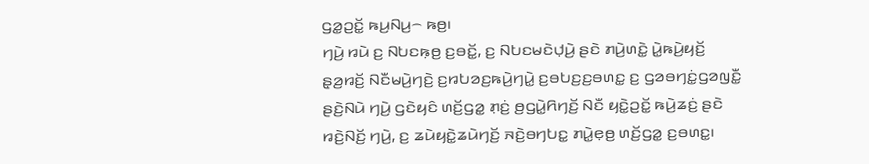ꤞꤤ꤭ꤑꤢꤩ꤭ ꤒꤣ꤬ꤡꤣ꤬꤮ ꤒꤥ꤬꤯
ꤚꤣꤧ꤬ ꤙꤣꤧ ꤢ꤬ ꤡꤝꤢꤒ꤫ꤥ꤬ ꤢ꤬ꤋꤢꤩ꤭, ꤢ꤬ ꤡꤝꤢꤗꤢꤧꤓ꤫ꤣꤧ꤬ ꤔꤢꤧ ꤊꤣꤧ꤬ꤛꤢꤧ꤭ ꤣꤧ꤭ꤒꤣꤧ꤬ꤟꤢꤩ꤬ ꤔ꤫ꤤ꤬ꤙꤢꤩ꤬ ꤡꤢꤪꤗꤣꤧ꤬ꤚꤢꤧ꤬ ꤢ꤬ꤙꤝꤤꤢ꤬ꤒꤣꤧ꤬ꤚꤣꤧ꤭ ꤢ꤬ꤋꤝꤢ꤬ꤢ꤬ꤋꤛꤢ꤭ ꤢ꤬ ꤞꤤꤋꤚꤢꤦ꤭ꤞꤤꤜꤢꤪ꤭ ꤔꤢꤧ꤬ꤡꤣꤧ ꤚꤣꤧ꤬ ꤞꤢꤧꤟꤢꤨ ꤛꤢꤩ꤬ꤞꤤ꤭ ꤊ꤫ꤢꤦ꤬ ꤥ꤬ꤞꤣꤧ꤭ꤖꤚꤢꤩ꤬ ꤡꤢꤪ ꤟꤢꤧ꤭ꤑꤢꤩ꤭ ꤒꤣꤧ꤬ꤘꤢꤦ꤬ ꤔꤢꤧ ꤙꤢꤧ꤬ꤡꤢꤩ꤬ ꤚꤣꤧ꤬, ꤢ꤬ ꤘꤣꤧꤟꤢꤧ꤭ꤘꤣꤧꤚꤢꤩ꤬ ꤏꤢꤧ꤬ꤋꤚꤝꤢ꤭ ꤊꤣꤧ꤭ꤕ꤫ꤥ꤬ ꤛꤢꤩ꤬ꤞꤤ꤭ ꤢ꤬ꤋꤛꤢ꤭꤯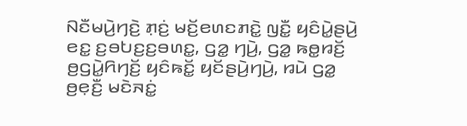ꤡꤢꤪꤗꤣꤧ꤬ꤚꤢꤧ꤬ ꤊ꤫ꤢꤦ꤬ ꤗꤢꤩ꤬ꤕꤛꤢꤊꤢꤧ꤭ ꤜꤢꤪ꤭ ꤟꤢꤨꤣꤧ꤭ꤔꤣꤧ꤬ ꤕꤢ꤭ ꤢ꤬ꤋꤝꤢ꤬ꤢ꤬ꤋꤛꤢ꤭, ꤞꤤ꤭ ꤚꤣꤧ꤬, ꤞꤤ꤭ ꤒꤥ꤭ꤙꤢꤩ꤬ ꤥ꤬ꤞꤣꤧ꤭ꤖꤚꤢꤩ꤬ ꤟꤢꤨꤒꤢꤩ꤭ ꤟꤢꤩꤔꤣꤧ꤬ꤚꤣꤧ꤬, ꤙꤣꤧ ꤞꤤ꤭ ꤥ꤬ꤕ꤫ꤢꤪ꤬ ꤗꤢꤧꤏꤢꤦ꤭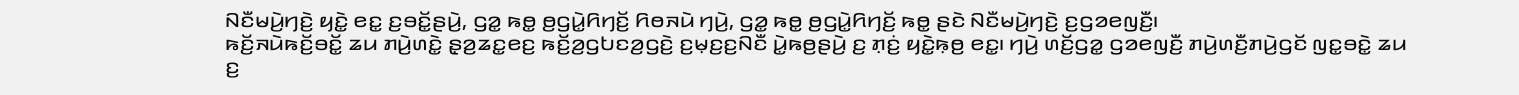ꤡꤢꤪꤗꤣꤧ꤬ꤚꤢꤧ꤬ ꤟꤢꤧ꤭ ꤕꤢ꤭ ꤢ꤬ꤋꤢꤩ꤭ꤔꤣꤧ꤬, ꤞꤤ꤭ ꤒꤥ꤭ ꤥ꤬ꤞꤣꤧ꤭ꤖꤚꤢꤩ꤬ ꤖꤥꤏꤣꤧ ꤚꤣꤧ꤬, ꤞꤤ꤭ ꤒꤥ꤭ ꤥ꤬ꤞꤣꤧ꤭ꤖꤚꤢꤩ꤬ ꤒꤥ꤭ ꤔꤢꤧ ꤡꤢꤪꤗꤣꤧ꤬ꤚꤢꤧ꤬ ꤢ꤬ꤞꤤꤕꤜꤢꤪ꤬꤯
ꤒꤢꤩ꤬ꤏꤣꤧꤒꤢꤩ꤬ꤋꤢꤩ꤭ ꤘꤣ ꤊꤣꤧ꤬ꤛꤢꤧ꤭ ꤔ꤫ꤤ꤬ꤘꤢ꤭ꤕꤢ꤬ ꤒꤢꤩ꤬ꤤ꤬ꤞꤝꤢꤤ꤬ꤞꤢꤧ꤬ ꤢ꤬ꤗ꤫ꤢ꤬ꤢ꤬ꤡꤢꤪ ꤣꤧ꤭ꤒꤥ꤬ꤔꤣꤧ꤬ ꤢ꤬ ꤊ꤫ꤢꤦ꤬ ꤟꤢꤧ꤭ꤒ꤫ꤥ꤬ ꤕꤢ꤭꤯ ꤚꤣꤧ꤬ ꤛꤢꤩ꤬ꤞꤤ꤭ ꤞꤤꤕꤜꤢꤪ꤬ ꤊꤣꤧ꤬ꤛꤢꤪ꤬ꤊꤣꤧ꤬ꤞꤢꤩ ꤜꤢ꤭ꤋꤢꤧ꤭ ꤘꤣ ꤢ꤬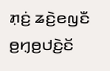ꤊ꤫ꤢꤦ꤬ ꤘꤢꤧ꤬ꤕꤜꤢꤪ ꤥ꤬ꤚ꤫ꤥ꤬ꤓꤢꤧ꤬ꤢꤩ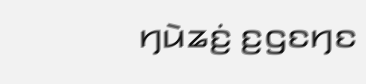ꤚꤣꤧꤘꤢꤦ꤬ ꤢ꤬ꤞꤢꤚꤢ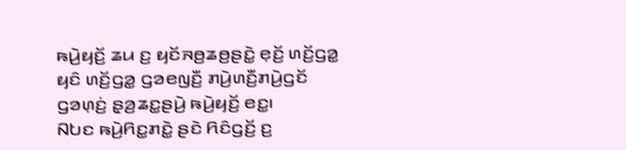ꤒꤣꤧ꤬ꤟꤢꤩ꤬ ꤘꤣ ꤢ꤬ ꤟꤢꤩꤏꤥ꤬ꤘꤥ꤬ꤔꤢꤧ꤭ ꤕ꤫ꤢꤩ꤬ ꤛꤢꤩ꤬ꤞꤤ꤭ ꤟꤢꤨ ꤛꤢꤩ꤬ꤞꤤ꤭ ꤞꤤꤕꤜꤢꤪ꤬ ꤊꤣꤧ꤬ꤛꤢꤪ꤬ꤊꤣꤧ꤬ꤞꤢꤩ ꤞꤤꤛ꤫ꤢꤦ꤬ ꤔ꤫ꤤ꤬ꤘꤢ꤭ꤔꤣꤧ꤬ ꤒꤣꤧ꤬ꤟꤢꤩ꤬ ꤕꤢ꤭꤯
ꤡꤝꤢ ꤒꤣꤧ꤬ꤖꤢ꤭ꤊꤢꤧ꤭ ꤔꤢꤧ ꤖꤢꤨꤞꤢꤩ꤬ ꤢ꤬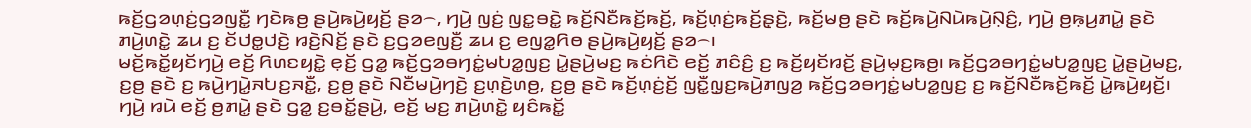ꤒꤢꤩ꤬ꤞꤤꤛ꤫ꤢꤦ꤬ꤞꤤꤜꤢꤪ꤭ ꤚꤢꤧꤒꤥ꤬ ꤔꤣꤧ꤬ꤒꤣꤧ꤬ꤟꤢꤩ꤬ ꤔꤤ꤮, ꤚꤣꤧ꤬ ꤜꤢꤦ꤬ ꤜꤢ꤭ꤋꤢꤧ꤭ ꤒꤢꤩ꤬ꤡꤢꤪꤒꤢꤩ꤬ꤒꤢꤩ꤬, ꤒꤢꤩ꤬ꤛ꤫ꤢꤦ꤬ꤒꤢꤩ꤬ꤔ꤫ꤢꤧ꤬, ꤒꤢꤩ꤬ꤗꤥ꤬ ꤔꤢꤧ ꤒꤢꤩ꤬ꤒꤣꤧ꤬ꤡꤣꤧꤒꤣꤧ꤬ꤡ꤫ꤢꤨ꤬, ꤚꤣꤧ꤬ ꤥ꤬ꤒ꤫ꤣ꤬ꤊꤣꤧ꤭ ꤔꤢꤧ ꤊꤣꤧ꤬ꤛꤢꤧ꤭ ꤘꤣ ꤢ꤬ ꤢꤩꤓꤥ꤭ꤓꤢꤧ꤬ ꤙꤢꤧ꤬ꤡꤢꤩ꤬ ꤔꤢꤧ ꤢ꤬ꤞꤤꤕꤜꤢꤪ꤬ ꤘꤣ ꤢ꤬ ꤕꤜꤤ꤭ꤖꤥ ꤔꤣꤧ꤬ꤒꤣꤧ꤬ꤟꤢꤩ꤬ ꤔꤤ꤮꤯
ꤗꤢꤩ꤬ꤒꤢꤩ꤭ꤟꤢꤩꤚꤣꤧ꤬ ꤕꤢꤩ꤬ ꤖꤛꤢꤟꤢꤧ꤭ ꤕ꤫ꤢꤩ꤬ ꤞꤤ꤭ ꤒꤢꤩ꤬ꤞꤤꤋꤚꤢꤦ꤭ꤗꤝꤤ꤭ꤜꤢ꤬ ꤣꤧ꤭ꤔꤣꤧ꤬ꤗꤢ꤬ ꤒꤢꤦꤖꤢꤧ ꤕꤢꤩ꤬ ꤊꤢꤨꤢꤨ꤬ ꤢ꤬ ꤒꤢꤩ꤬ꤟꤢꤩꤙꤢꤩ꤬ ꤔꤣꤧ꤬ꤗ꤫ꤢ꤬ꤒꤥ꤬꤯ ꤒꤢꤩ꤬ꤞꤤꤋꤚꤢꤦ꤭ꤗꤝꤤ꤭ꤜꤢ꤬ ꤣꤧ꤭ꤔꤣꤧ꤬ꤗꤢ꤬, ꤢ꤬ꤥ꤬ ꤔꤢꤧ ꤢ꤬ ꤒꤣꤧ꤬ꤚꤣꤧ꤭ꤏꤝꤢ꤬ꤏꤢꤪ꤭, ꤢ꤬ꤥ꤬ ꤔꤢꤧ ꤡꤢꤪꤗꤣꤧ꤬ꤚꤢꤧ꤬ ꤢ꤬ꤛ꤫ꤢꤧ꤬ꤛꤥ꤬, ꤢ꤬ꤥ꤬ ꤔꤢꤧ ꤒꤢꤩ꤬ꤛ꤫ꤢꤦ꤬ꤢꤩ꤬ ꤜꤢꤪ꤭ꤜ꤫ꤢ꤬ꤒꤣꤧ꤬ꤊꤜꤤ꤬ ꤒꤢꤩ꤬ꤞꤤꤋꤚꤢꤦ꤭ꤗꤝꤤ꤭ꤜꤢ꤬ ꤢ꤬ ꤒꤢꤩ꤬ꤡꤢꤪꤒꤢꤩ꤬ꤒꤢꤩ꤬ ꤣꤧ꤭ꤒꤣꤧ꤬ꤟꤢꤩ꤬꤯ ꤚꤣꤧ꤬ ꤙꤣꤧ ꤕꤢꤩ꤬ ꤥ꤬ꤊꤣꤧ꤭ ꤔꤢꤧ ꤞꤤ꤭ ꤢ꤬ꤋꤢꤩ꤭ꤔꤣꤧ꤬, ꤕꤢꤩ꤬ ꤗꤢ꤬ ꤊꤣꤧ꤬ꤛꤢꤧ꤭ ꤟꤢꤨꤒꤢꤩ꤭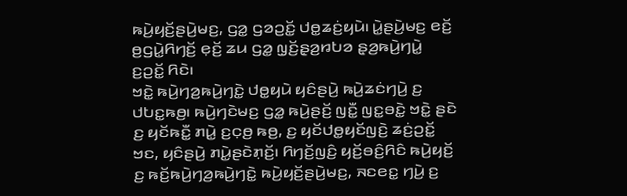ꤒꤣꤧ꤬ꤟꤢꤩ꤬ꤔꤣꤧ꤬ꤗꤢ꤬, ꤞꤤ꤭ ꤞꤤꤑꤢꤩ꤭ ꤓꤥ꤭ꤘꤢꤦ꤬ꤟꤣꤧ꤯ ꤣꤧ꤭ꤔꤣꤧ꤬ꤗꤢ꤬ ꤕꤢꤩ꤬ ꤥ꤬ꤞꤣꤧ꤭ꤖꤚꤢꤩ꤬ ꤕ꤫ꤢꤩ꤬ ꤘꤣ ꤞꤤ꤭ ꤜ꤫ꤢꤩ꤬ꤔ꤫ꤤ꤬ꤙꤝꤤ ꤔ꤫ꤤ꤬ꤒꤣꤧ꤬ꤚꤣꤧ꤭ ꤢ꤬ꤑꤢꤩ꤭ ꤖꤢꤧ꤯
ꤠꤢꤧ꤭ ꤒꤣꤧ꤬ꤚꤤ꤬ꤒꤣꤧ꤬ꤚꤢꤧ꤭ ꤓꤥ꤭ꤟꤣꤧ ꤟꤢꤨꤔꤣꤧ꤬ ꤒꤣꤧ꤬ꤘꤢꤦꤚꤣꤧ꤬ ꤢ꤬ ꤓꤝꤢ꤭ꤒꤥ꤬꤯ ꤒꤣꤧ꤬ꤚꤢꤧꤗꤢ꤬ ꤞꤤ꤭ ꤒꤣꤧ꤬ꤔꤢꤩ꤬ ꤜꤢꤪ꤭ ꤜꤢ꤭ꤋꤢꤧ꤭ ꤠꤢꤧ꤭ ꤔꤢꤧ ꤢ꤬ ꤟꤢꤩꤒꤢꤪ꤭ ꤊꤣꤧ꤭ ꤢ꤬ꤍ꤫ꤥ꤬ ꤒꤥ꤬, ꤢ꤬ ꤟꤢꤩꤓꤥ꤭ꤟꤢꤩꤜꤢꤧ꤬ ꤘꤢꤦ꤬ꤑꤢꤩ꤭ ꤠꤢ, ꤟꤢꤨꤔꤣꤧ꤬ ꤊꤣꤧ꤭ꤔꤢꤧꤊ꤫ꤢꤩ꤬꤯ ꤖꤚꤢꤩ꤬ꤜꤢꤨ꤬ ꤟꤢꤩ꤬ꤋꤢꤨ꤬ꤖꤢꤨ ꤒꤣꤧ꤬ꤟꤢꤩ꤬ ꤢ꤬ ꤒꤢꤩ꤬ꤒꤣꤧ꤬ꤚꤤ꤬ꤒꤣꤧ꤬ꤚꤢꤧ꤭ ꤒꤣꤧ꤬ꤟꤢꤩ꤬ꤔꤣꤧ꤬ꤗꤢ꤬, ꤏꤢꤕꤢ꤭ ꤚꤣꤧ꤬ ꤢ꤬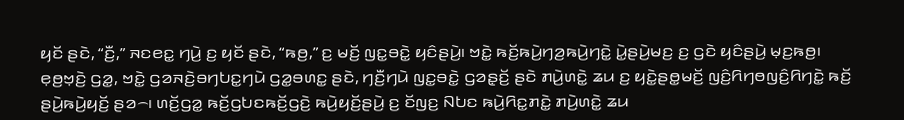ꤟꤢꤩ ꤔꤢꤧ, “ꤢꤪ꤬,” ꤏꤢꤕꤢ꤭ ꤚꤣꤧ꤬ ꤢ꤬ ꤟꤢꤩ ꤔꤢꤧ, “ꤒꤥ꤬,” ꤢ꤬ ꤗꤢꤩ꤬ ꤜꤢ꤭ꤋꤢꤧ꤭ ꤟꤢꤨꤔꤣꤧ꤬꤯ ꤠꤢꤧ꤭ ꤒꤢꤩ꤬ꤒꤣꤧ꤬ꤚꤤ꤬ꤒꤣꤧ꤬ꤚꤢꤧ꤭ ꤣꤧ꤭ꤔꤣꤧ꤬ꤗꤢ꤬ ꤢ꤬ ꤞꤢꤧ ꤟꤢꤨꤔꤣꤧ꤬ ꤗ꤫ꤢ꤬ꤒꤥ꤬꤯
ꤕ꤫ꤥ꤬ꤠ꤫ꤢꤧ꤬ ꤞꤤ꤭, ꤠꤢꤧ꤭ ꤞꤤꤏꤢꤧ꤬ꤋꤚꤝꤢ꤭ꤚꤣꤧ ꤞꤤ꤭ꤋꤛꤢ꤭ ꤔꤢꤧ, ꤚꤢꤪ꤬ꤚꤣꤧ ꤜꤢ꤭ꤋꤢꤧ꤭ ꤞꤤꤔ꤫ꤢꤩ꤬ ꤔꤢꤧ ꤊꤣꤧ꤬ꤛꤢꤧ꤭ ꤘꤣ ꤢ꤬ ꤟꤢꤧ꤭ꤔꤥ꤭ꤗꤢꤩ꤬ ꤜꤢꤨ꤬ꤖꤚꤥꤜꤢꤨ꤬ꤖꤚꤢꤧ꤭ ꤒꤢꤩ꤬ ꤔꤣꤧ꤬ꤒꤣꤧ꤬ꤟꤢꤩ꤬ ꤔꤤ꤮꤯ ꤛꤢꤩ꤬ꤞꤤ꤭ ꤒꤢꤩ꤬ꤞꤝꤢꤒꤢꤩ꤬ꤞꤢꤧ꤬ ꤒꤣꤧ꤬ꤟꤢꤩ꤬ꤔꤣꤧ꤬ ꤢ꤬ ꤢꤩꤜꤢ꤬ ꤡꤝꤢ ꤒꤣꤧ꤬ꤖꤢ꤭ꤊꤢꤧ꤭ ꤊꤣꤧ꤬ꤛꤢꤧ꤭ ꤘꤣ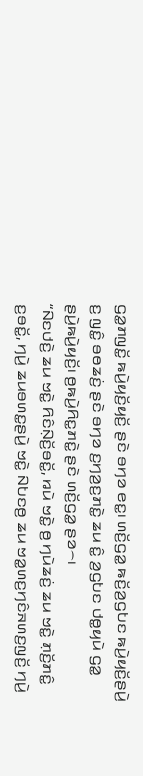ꤞꤤ꤭ꤊꤜꤢꤩ꤭ ꤒꤣꤧ꤬ꤟꤢꤩ꤬ꤟꤢꤩ꤬ ꤔꤢꤧ ꤋꤚꤤ ꤕꤢ꤭꤯ ꤛꤢꤩ꤬ꤞꤤ꤭ ꤒꤢꤩ꤬ꤤ꤬ꤞꤝꤢ ꤒꤣꤧ꤬ꤟꤢꤩ꤬ꤔꤣꤧ꤬ ꤢ꤬ ꤜꤢꤨ꤭ ꤋꤥꤘꤢꤦ꤬ ꤔꤢꤧ ꤋꤚꤤ ꤢ꤬ꤚꤤ꤬ꤢ꤬ꤊꤢꤧ꤭ ꤘꤣ ꤢꤨ꤭ ꤤ꤬ꤞꤝꤢ ꤓꤥ꤭ꤟꤣꤧ ꤞꤤ꤭ ꤔꤣꤧ꤬ꤒꤣꤧ꤬ꤟꤢꤩ꤬꤯ ꤥ꤬ꤒꤣꤧ꤬ꤖꤢ꤭ꤊꤢꤧ꤭ ꤔꤢꤧ ꤛꤢꤩ꤬ꤞꤤ꤭ ꤔꤤ꤮꤯
“ꤡꤢꤓꤢꤧ꤬ ꤘꤣ ꤠꤢꤧ꤭ ꤖꤢꤨꤡ꤫ꤢꤩ꤬ꤋꤢꤩ꤭, ꤙꤣꤧ ꤠꤢꤧ꤭ ꤥ꤬ ꤚꤣꤧꤘꤢꤦ꤬ ꤘꤣ ꤠꤢꤧ꤭ ꤊ꤫ꤢꤩ꤬ꤊꤢꤨ꤭ ꤢ꤬ꤋꤢꤩ꤭, ꤚꤣꤧ꤬ ꤘꤣꤋꤛꤢ꤭ꤔꤣꤧ꤬ ꤠꤢꤧ꤭ ꤡꤝꤢꤥ꤬ ꤘꤣ ꤠꤤ꤭ꤛꤢ꤬ꤚꤢꤨꤏꤛꤢ꤬ꤜꤢꤩ꤬ ꤚꤣꤧ꤬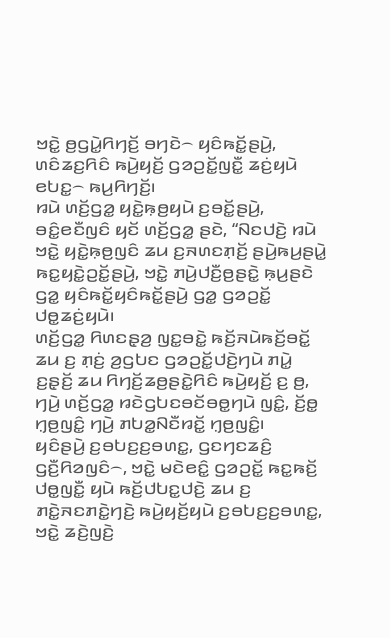ꤠꤢꤧ꤭ ꤥ꤬ꤞꤣꤧ꤭ꤖꤚꤢꤩ꤬ ꤋꤚꤢꤧ꤮ ꤟꤢꤨꤒꤢꤩ꤭ꤔꤣꤧ꤬, ꤛꤢꤨꤘꤢ꤬ꤖꤢꤨ ꤒꤣꤧ꤬ꤟꤢꤩ꤬ ꤞꤤꤑꤢꤩ꤭ꤜꤢꤪ꤭ ꤘꤢꤦ꤬ꤟꤣꤧ ꤕꤝꤢ꤭꤮ ꤒꤣ꤬ꤖꤚꤢꤩ꤬꤯
ꤙꤣꤧ ꤛꤢꤩ꤬ꤞꤤ꤭ ꤟꤢꤧ꤭ꤒ꤫ꤥ꤬ꤟꤣꤧ ꤢ꤬ꤋꤢꤩ꤭ꤔꤣꤧ꤬, ꤋꤢꤨ꤭ꤕꤢꤪꤜꤢꤨ ꤟꤢꤩ ꤛꤢꤩ꤬ꤞꤤ꤭ ꤔꤢꤧ, “ꤡꤢꤓꤢꤧ꤬ ꤙꤣꤧ ꤠꤢꤧ꤭ ꤟꤢꤧ꤭ꤒ꤫ꤥ꤬ꤜꤢꤨ ꤘꤣ ꤢ꤬ꤏꤛꤢꤊ꤫ꤢꤩ꤬ ꤔꤣꤧ꤬ꤒꤣ꤬ꤔꤣꤧ꤭ ꤒꤢ꤭ꤟꤢꤧ꤭ꤑꤢꤩ꤭ꤔꤣꤧ꤬, ꤠꤢꤧ꤭ ꤊꤣꤧ꤬ꤓꤢꤪ꤬ꤥ꤬ꤔꤢꤧ꤭ ꤒ꤫ꤣ꤬ꤔꤢꤧ ꤞꤤ꤭ ꤟꤢꤨꤒꤢꤩ꤭ꤟꤢꤨꤒꤢꤩ꤭ꤔꤣꤧ꤬ ꤞꤤ꤭ ꤞꤤꤑꤢꤩ꤭ ꤓꤥ꤭ꤘꤢꤦ꤬ꤟꤣꤧ꤯
ꤛꤢꤩ꤬ꤞꤤ꤭ ꤖꤛꤢꤔ꤫ꤤ꤬ ꤜꤢ꤭ꤋꤢꤧ꤭ ꤒꤢꤩ꤬ꤏꤣꤧꤒꤢꤩ꤬ꤋꤢꤩ꤭ ꤘꤣ ꤢ꤬ ꤊ꤫ꤢꤦ꤬ ꤤ꤬ꤞꤝꤢ ꤞꤤꤑꤢꤩ꤭ꤓꤢꤧ꤬ꤚꤣꤧ ꤊꤣꤧ꤭ ꤢ꤬ꤔ꤫ꤢꤩ꤬ ꤘꤣ ꤖꤚꤢꤩ꤬ꤘꤥ꤬ꤔꤢꤧ꤭ꤖꤢꤨ ꤒꤣꤧ꤬ꤟꤢꤩ꤬ ꤢ꤬ ꤥ꤬, ꤚꤣꤧ꤬ ꤛꤢꤩ꤬ꤞꤤ꤭ ꤙꤢꤧꤞꤝꤢꤋꤢꤩꤋꤥ꤭ꤚꤣꤧ ꤜꤢꤨ꤭, ꤢꤩ꤬ꤥ꤭ ꤚ꤫ꤥ꤬ꤜꤢꤨ꤭ ꤚꤣꤧ꤬ ꤊꤝꤤ꤭ꤡꤢꤪꤙꤢꤩ꤭ ꤚ꤫ꤥ꤬ꤜꤢꤨ꤭꤯
ꤟꤢꤨꤔꤣꤧ꤬ ꤢ꤬ꤋꤝꤢ꤬ꤢ꤬ꤋꤛꤢ꤭, ꤞꤢꤚꤢꤘꤢꤨ꤬ ꤞꤢꤪ꤬ꤖꤤꤜꤢꤨ꤮, ꤠꤢꤧ꤭ ꤗꤢꤧꤕꤢꤨ꤭ ꤞꤤꤑꤢꤩ꤭ ꤒꤢ꤭ꤒꤢꤩ꤬ ꤓꤥ꤭ꤜꤢꤪ꤭ ꤟꤣꤧ ꤒꤢꤩ꤬ꤓꤝꤢ꤭ꤓꤢꤧ꤬ ꤘꤣ ꤢ꤬ ꤊꤢꤧ꤭ꤏꤢꤊꤢꤧ꤭ꤚꤢꤧ꤬ ꤒꤣꤧ꤬ꤟꤢꤩ꤬ꤟꤣꤧ ꤢ꤬ꤋꤝꤢ꤬ꤢ꤬ꤋꤛꤢ꤭, ꤠꤢꤧ꤭ ꤘꤢꤧ꤬ꤜꤢꤧ꤬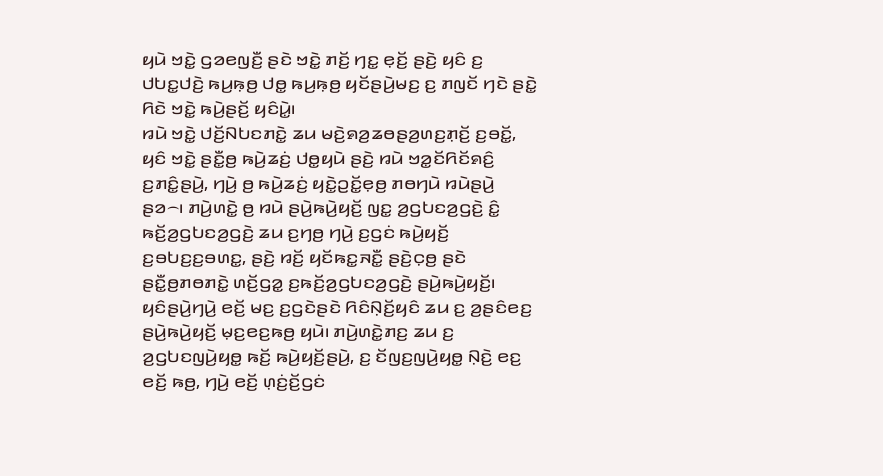ꤟꤣꤧ ꤠꤢꤧ꤭ ꤞꤤꤕꤜꤢꤪ꤬ ꤔꤢꤧ ꤠꤢꤧ꤭ ꤊꤢꤩ꤬ ꤚꤢ꤭ ꤕ꤫ꤢꤩ꤬ ꤔꤢꤧ꤬ ꤟꤢꤨ ꤢ꤬ ꤓꤝꤢ꤭ꤓꤢꤧ꤬ ꤒꤣ꤬ꤒ꤫ꤥ꤬ ꤓꤥ꤭ ꤒꤣ꤬ꤒ꤫ꤥ꤬ ꤟꤢꤩꤔꤣꤧ꤬ꤗꤢ꤬ ꤢ꤬ ꤊꤜꤢꤩ ꤚꤢꤧ ꤔꤢꤧ꤭ ꤖꤢꤧ ꤠꤢꤧ꤭ ꤒꤣꤧ꤬ꤔꤢꤩ꤬ ꤟꤢꤨꤣꤧ꤭꤯
ꤙꤣꤧ ꤠꤢꤧ꤭ ꤓꤢꤩ꤬ꤡꤝꤢꤊꤢꤧ꤭ ꤘꤣ ꤗꤢꤧ꤬ꤎꤤ꤬ꤘꤥꤔꤤ꤬ꤛꤢ꤬ꤊ꤫ꤢꤩ꤬ ꤢ꤬ꤋꤢꤩ꤭, ꤟꤢꤨ ꤠꤢꤧ꤭ ꤔꤢꤪ꤭ꤥ꤬ ꤒꤣꤧ꤬ꤘꤢꤦ꤬ ꤓꤥ꤭ꤟꤣꤧ ꤔꤢꤧ꤬ ꤙꤣꤧ ꤠꤤ꤭ꤢꤩꤖꤢꤩꤎꤢꤨ꤬ ꤢ꤬ꤊꤢꤨ꤭ꤔꤣꤧ꤬, ꤚꤣꤧ꤬ ꤥ꤬ ꤒꤣꤧ꤬ꤘꤢꤦ꤬ ꤟꤢꤧ꤭ꤑꤢꤩ꤭ꤕ꤫ꤥ꤬ ꤊꤥꤚꤣꤧ ꤙꤣꤧꤔꤣꤧ꤬ ꤔꤤ꤮꤯ ꤊꤣꤧ꤬ꤛꤢꤧ꤭ ꤥ꤬ ꤙꤣꤧ ꤔꤣꤧ꤬ꤒꤣꤧ꤬ꤟꤢꤩ꤬ ꤜꤢ꤭ ꤤ꤬ꤞꤝꤢꤤ꤬ꤞꤢꤧ꤬ ꤢꤨ꤭ ꤒꤢꤩ꤬ꤤ꤬ꤞꤝꤢꤤ꤬ꤞꤢꤧ꤬ ꤘꤣ ꤢ꤬ꤚꤥ꤬ ꤚꤣꤧ꤬ ꤢ꤬ꤞꤢꤦ ꤒꤣꤧ꤬ꤟꤢꤩ꤬ ꤢ꤬ꤋꤝꤢ꤬ꤢ꤬ꤋꤛꤢ꤭, ꤔꤢꤧ꤬ ꤙꤢꤩ꤬ ꤟꤢꤩꤒꤢ꤭ꤏꤢꤪ꤭ ꤔꤢꤧ꤬ꤍ꤫ꤥ꤬ ꤔꤢꤧ ꤔꤢꤪ꤭ꤥ꤬ꤊꤥꤊꤢꤧ꤭ ꤛꤢꤩ꤬ꤞꤤ꤭ ꤢ꤬ꤒꤢꤩ꤬ꤤ꤬ꤞꤝꤢꤤ꤬ꤞꤢꤧ꤬ ꤔꤣꤧ꤬ꤒꤣꤧ꤬ꤟꤢꤩ꤬꤯
ꤟꤢꤨꤔꤣꤧ꤬ꤚꤣꤧ꤬ ꤕꤢꤩ꤬ ꤗꤢ꤬ ꤢ꤬ꤞꤢꤧꤔꤢꤧ ꤖꤢꤨꤡ꤫ꤢꤩ꤬ꤟꤢꤨ ꤘꤣ ꤢ꤬ ꤤ꤬ꤔꤢꤨꤕꤢ꤬ ꤔꤣꤧ꤬ꤒꤣꤧ꤬ꤟꤢꤩ꤬ ꤗ꤫ꤢ꤬ꤕꤢ꤬ꤒꤥ꤬ ꤟꤣꤧ꤯ ꤊꤣꤧ꤬ꤛꤢꤧ꤭ꤊꤢ꤬ ꤘꤣ ꤢ꤬ ꤤ꤬ꤞꤝꤢꤜꤣꤧ꤬ꤟꤥ꤭ ꤒꤢꤩ꤬ ꤒꤣꤧ꤬ꤟꤢꤩ꤬ꤔꤣꤧ꤬, ꤢ꤬ ꤢꤩꤜꤢ꤬ꤜꤣꤧ꤬ꤟꤥ꤭ ꤡ꤫ꤢꤧ꤬ ꤕꤢ꤬ ꤕꤢꤩ꤬ ꤒꤥ꤬, ꤚꤣꤧ꤬ ꤕꤢꤩ꤬ ꤛ꤫ꤢꤦ꤬ꤢꤩ꤬ꤞꤢꤦ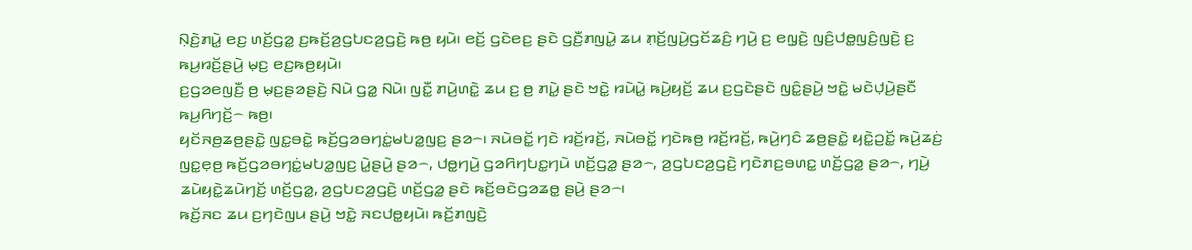ꤡ꤫ꤢꤧ꤬ꤊꤣꤧ꤭ ꤕꤢ꤬ ꤛꤢꤩ꤬ꤞꤤ꤭ ꤢ꤬ꤒꤢꤩ꤬ꤤ꤬ꤞꤝꤢꤤ꤬ꤞꤢꤧ꤬ ꤒꤥ꤬ ꤟꤣꤧ꤯ ꤕꤢꤩ꤬ ꤞꤢꤧꤕꤢ꤬ ꤔꤢꤧ ꤞꤢꤪ꤬ꤊꤜꤣꤧ꤭ ꤘꤣ ꤊ꤫ꤢꤩ꤬ꤜꤣꤧ꤬ꤞꤢꤩꤘꤢꤨ꤬ ꤚꤣꤧ꤬ ꤢ꤬ ꤕꤜ꤫ꤢꤧ꤬ ꤜꤢꤨ꤬ꤓꤥ꤭ꤜꤢꤨ꤬ꤜꤢꤧ꤬ ꤢ꤬ ꤒꤣ꤬ꤙꤢꤩ꤬ꤔꤣꤧ꤬ ꤗ꤫ꤢ꤬ ꤕꤢ꤬ꤒꤥ꤬ꤟꤣꤧ꤯
ꤢ꤬ꤞꤤꤕꤜꤢꤪ꤬ ꤥ꤬ ꤗ꤫ꤢ꤬ꤔꤤꤔꤢꤧ꤬ ꤡꤣꤧ ꤞꤤ꤭ ꤡꤣꤧ꤯ ꤜꤢꤪ꤭ ꤊꤣꤧ꤬ꤛꤢꤧ꤭ ꤘꤣ ꤢ꤬ ꤥ꤬ ꤊꤣꤧ꤭ ꤔꤢꤧ ꤠꤢꤧ꤭ ꤙꤣꤧꤣꤧ꤭ ꤒꤣꤧ꤬ꤟꤢꤩ꤬ ꤘꤣ ꤢ꤬ꤞꤢꤧꤔꤢꤧ ꤜꤢꤨ꤭ꤔꤣꤧ꤬ ꤠꤢꤧ꤭ ꤗꤢꤧꤓ꤫ꤣꤧ꤬ꤔꤢꤪ ꤒꤣ꤬ꤖꤚꤢꤩ꤬꤮ ꤒꤥ꤬꤯
ꤟꤢꤩꤏꤥ꤬ꤘꤥ꤬ꤔꤢꤧ꤭ ꤜꤢ꤭ꤋꤢꤧ꤭ ꤒꤢꤩ꤬ꤞꤤꤋꤚꤢꤦ꤭ꤗꤝꤤ꤭ꤜꤢ꤬ ꤔꤤ꤮꤯ ꤏꤣꤧꤋꤢꤩ꤭ ꤚꤢꤧ ꤙꤢꤩ꤬ꤙꤢꤩ꤬, ꤏꤣꤧꤋꤢꤩ꤭ ꤚꤢꤧꤒꤥ꤬ ꤙꤢꤩ꤬ꤙꤢꤩ꤬, ꤒꤣꤧ꤬ꤚꤢꤨ ꤘꤥ꤬ꤔꤢꤧ꤭ ꤟꤢꤧ꤭ꤑꤢꤩ꤭ ꤒꤣꤧ꤬ꤘꤢꤦ꤬ ꤜꤢ꤭ꤕ꤫ꤥ꤬ ꤒꤢꤩ꤬ꤞꤤꤋꤚꤢꤦ꤭ꤗꤝꤤ꤭ꤜꤢ꤬ ꤣꤧ꤭ꤔꤣꤧ꤬ ꤔꤤ꤮, ꤓꤥ꤭ꤚꤣꤧ꤬ ꤞꤤꤖꤚꤝꤢ꤭ꤚꤣꤧ ꤛꤢꤩ꤬ꤞꤤ꤭ ꤔꤤ꤮, ꤤ꤬ꤞꤝꤢꤤ꤬ꤞꤢꤧ꤬ ꤚꤢꤧꤊꤢ꤬ꤋꤛꤢ꤭ ꤛꤢꤩ꤬ꤞꤤ꤭ ꤔꤤ꤮, ꤚꤣꤧ꤬ ꤘꤣꤧꤟꤢꤧ꤭ꤘꤣꤧꤚꤢꤩ꤬ ꤛꤢꤩ꤬ꤞꤤ꤭, ꤤ꤬ꤞꤝꤢꤤ꤬ꤞꤢꤧ꤬ ꤛꤢꤩ꤬ꤞꤤ꤭ ꤔꤢꤧ ꤒꤢꤩ꤬ꤋꤢꤧꤞꤤꤘꤥ꤭ ꤔꤣꤧ꤬ ꤔꤤ꤮꤯
ꤒꤢꤩ꤬ꤏꤢ ꤘꤣ ꤢ꤬ꤚꤢꤧꤜꤣ ꤔꤣꤧ꤬ ꤠꤢꤧ꤭ ꤏꤢꤓꤥ꤭ꤟꤣꤧ꤯ ꤒꤢꤩ꤬ꤊꤜꤢꤧ꤬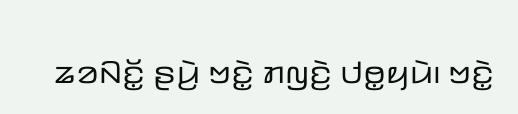ꤘꤤꤡꤢꤩ꤭ ꤔꤣꤧ꤬ ꤠꤢꤧ꤭ ꤊꤜꤢꤧ꤬ ꤓꤥ꤭ꤟꤣꤧ꤯ ꤠꤢꤧ꤭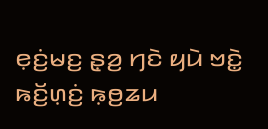ꤕ꤫ꤢꤦ꤬ꤗꤢ꤬ ꤔ꤫ꤤ꤬ ꤚꤢꤧ ꤟꤣꤧ ꤠꤢꤧ꤭ ꤒꤢꤩ꤬ꤛ꤫ꤢꤦ꤬ ꤒ꤫ꤥ꤬ꤘꤣ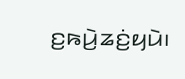ꤢ꤬ꤒꤣꤧ꤬ꤘꤢꤦ꤬ꤟꤣꤧ꤯